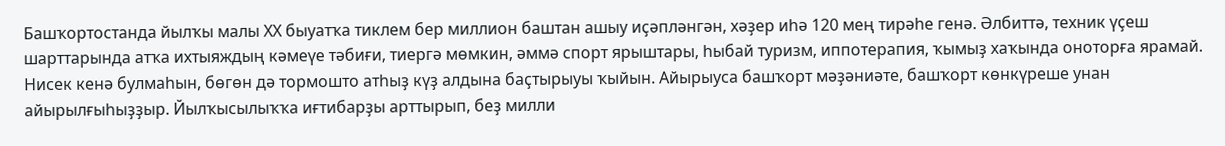Башҡортостанда йылҡы малы ХХ быуатҡа тиклем бер миллион баштан ашыу иҫәпләнгән, хәҙер иһә 120 мең тирәһе генә. Әлбиттә, техник үҫеш шарттарында атҡа ихтыяждың кәмеүе тәбиғи, тиергә мөмкин, әммә спорт ярыштары, һыбай туризм, иппотерапия, ҡымыҙ хаҡында оноторға ярамай. Нисек кенә булмаһын, бөгөн дә тормошто атһыҙ күҙ алдына баҫтырыуы ҡыйын. Айырыуса башҡорт мәҙәниәте, башҡорт көнкүреше унан айырылғыһыҙҙыр. Йылҡысылыҡҡа иғтибарҙы арттырып, беҙ милли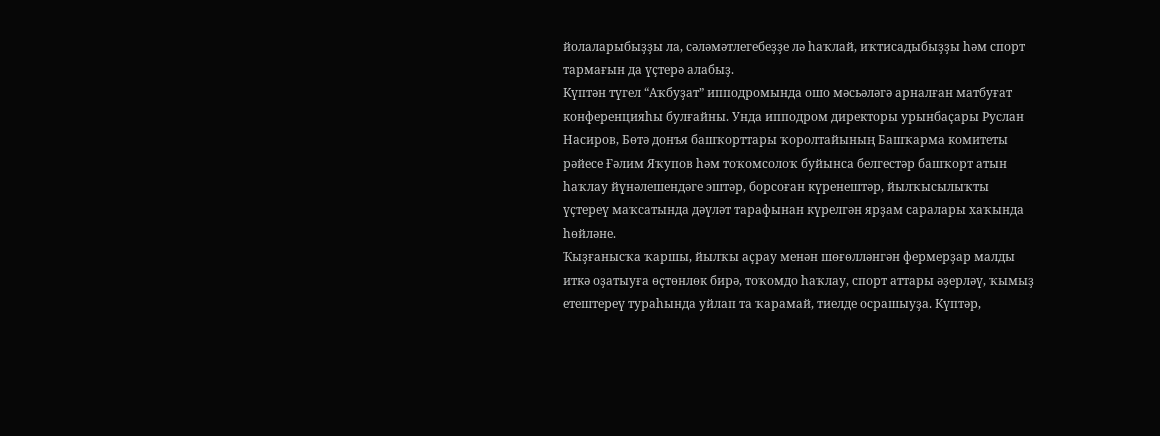йолаларыбыҙҙы ла, сәләмәтлегебеҙҙе лә һаҡлай, иҡтисадыбыҙҙы һәм спорт тармағын да үҫтерә алабыҙ.
Күптән түгел “Аҡбуҙат” ипподромында ошо мәсьәләгә арналған матбуғат конференцияһы булғайны. Унда ипподром директоры урынбаҫары Руслан Насиров, Бөтә донъя башҡорттары ҡоролтайының Башҡарма комитеты рәйесе Ғәлим Яҡупов һәм тоҡомсолоҡ буйынса белгестәр башҡорт атын һаҡлау йүнәлешендәге эштәр, борсоған күренештәр, йылҡысылыҡты үҫтереү маҡсатында дәүләт тарафынан күрелгән ярҙам саралары хаҡында һөйләне.
Ҡыҙғанысҡа ҡаршы, йылҡы аҫрау менән шөғөлләнгән фермерҙар малды иткә оҙатыуға өҫтөнлөк бирә, тоҡомдо һаҡлау, спорт аттары әҙерләү, ҡымыҙ етештереү тураһында уйлап та ҡарамай, тиелде осрашыуҙа. Күптәр,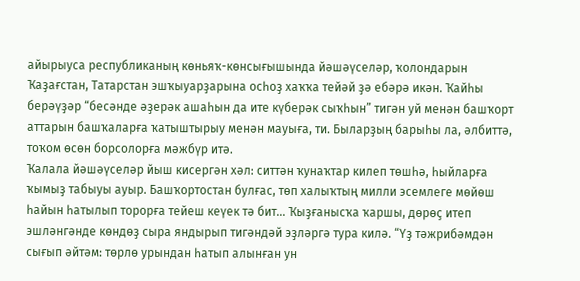айырыуса республиканың көньяҡ-көнсығышында йәшәүселәр, ҡолондарын Ҡаҙағстан, Татарстан эшҡыуарҙарына осһоҙ хаҡҡа тейәй ҙә ебәрә икән. Ҡайһы берәүҙәр “бесәнде әҙерәк ашаһын да ите күберәк сыҡһын” тигән уй менән башҡорт аттарын башҡаларға ҡатыштырыу менән мауыға, ти. Быларҙың барыһы ла, әлбиттә, тоҡом өсөн борсолорға мәжбүр итә.
Ҡалала йәшәүселәр йыш кисергән хәл: ситтән ҡунаҡтар килеп төшһә, һыйларға ҡымыҙ табыуы ауыр. Башҡортостан булғас, төп халыҡтың милли эсемлеге мөйөш һайын һатылып торорға тейеш кеүек тә бит... Ҡыҙғанысҡа ҡаршы, дөрөҫ итеп эшләнгәнде көндөҙ сыра яндырып тигәндәй эҙләргә тура килә. “Үҙ тәжрибәмдән сығып әйтәм: төрлө урындан һатып алынған ун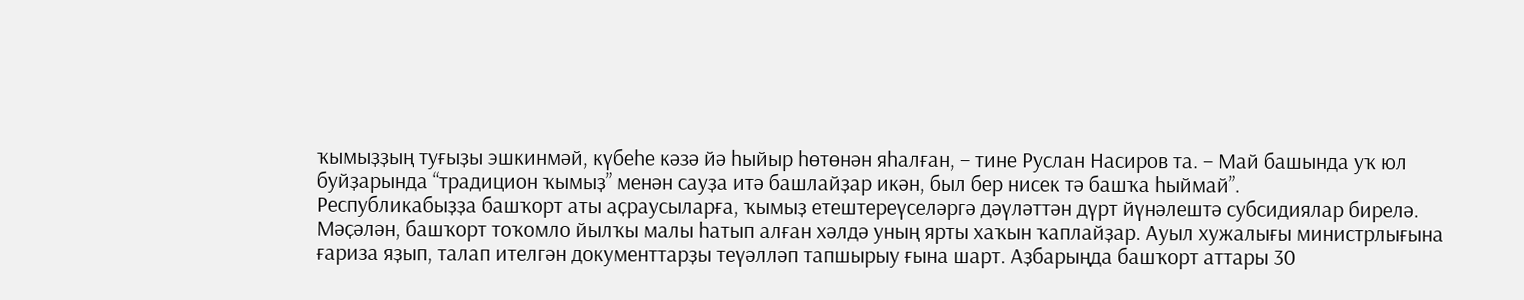ҡымыҙҙың туғыҙы эшкинмәй, күбеһе кәзә йә һыйыр һөтөнән яһалған, – тине Руслан Насиров та. – Май башында уҡ юл буйҙарында “традицион ҡымыҙ” менән сауҙа итә башлайҙар икән, был бер нисек тә башҡа һыймай”.
Республикабыҙҙа башҡорт аты аҫраусыларға, ҡымыҙ етештереүселәргә дәүләттән дүрт йүнәлештә субсидиялар бирелә. Мәҫәлән, башҡорт тоҡомло йылҡы малы һатып алған хәлдә уның ярты хаҡын ҡаплайҙар. Ауыл хужалығы министрлығына ғариза яҙып, талап ителгән документтарҙы теүәлләп тапшырыу ғына шарт. Аҙбарыңда башҡорт аттары 30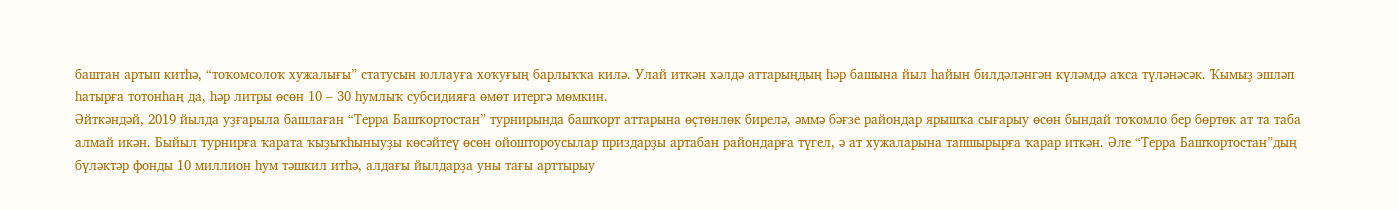баштан артып китһә, “тоҡомсолоҡ хужалығы” статусын юллауға хоҡуғың барлыҡҡа килә. Улай иткән хәлдә аттарыңдың һәр башына йыл һайын билдәләнгән күләмдә аҡса түләнәсәк. Ҡымыҙ эшләп һатырға тотонһаң да, һәр литры өсөн 10 – 30 һумлыҡ субсидияға өмөт итергә мөмкин.
Әйткәндәй, 2019 йылда уҙғарыла башлаған “Терра Башҡортостан” турнирында башҡорт аттарына өҫтөнлөк бирелә, әммә бәғзе райондар ярышҡа сығарыу өсөн бындай тоҡомло бер бөртөк ат та таба алмай икән. Быйыл турнирға ҡарата ҡыҙыҡһыныуҙы көсәйтеү өсөн ойоштороусылар приздарҙы артабан райондарға түгел, ә ат хужаларына тапшырырға ҡарар иткән. Әле “Терра Башҡортостан”дың бүләктәр фонды 10 миллион һум тәшкил итһә, алдағы йылдарҙа уны тағы арттырыу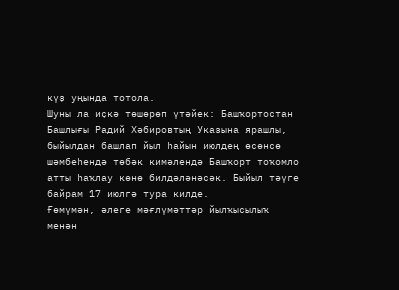күҙ уңында тотола.
Шуны ла иҫкә төшөрөп үтәйек: Башҡортостан Башлығы Радий Хәбировтың Указына ярашлы, быйылдан башлап йыл һайын июлдең өсөнсө шәмбеһендә төбәк кимәлендә Башҡорт тоҡомло атты һаҡлау көнө билдәләнәсәк. Быйыл тәүге байрам 17 июлгә тура килде.
Ғөмүмән, әлеге мәғлүмәттәр йылҡысылыҡ менән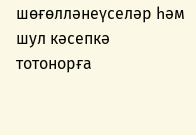шөғөлләнеүселәр һәм шул кәсепкә тотонорға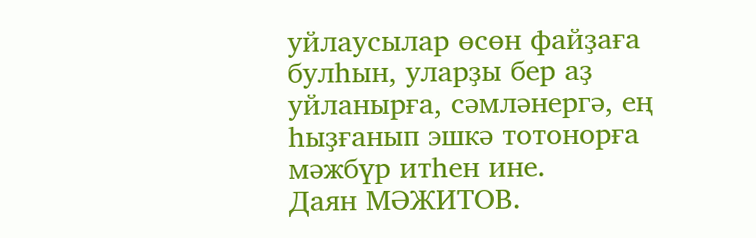уйлаусылар өсөн файҙаға булһын, уларҙы бер аҙ уйланырға, сәмләнергә, ең һыҙғанып эшкә тотонорға мәжбүр итһен ине.
Даян МӘЖИТОВ.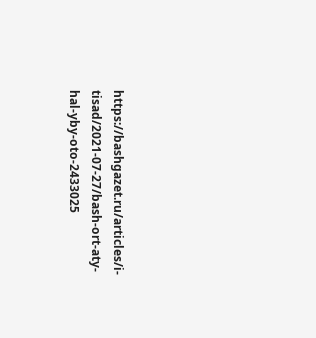https://bashgazet.ru/articles/i-tisad/2021-07-27/bash-ort-aty-hal-yby-oto-2433025